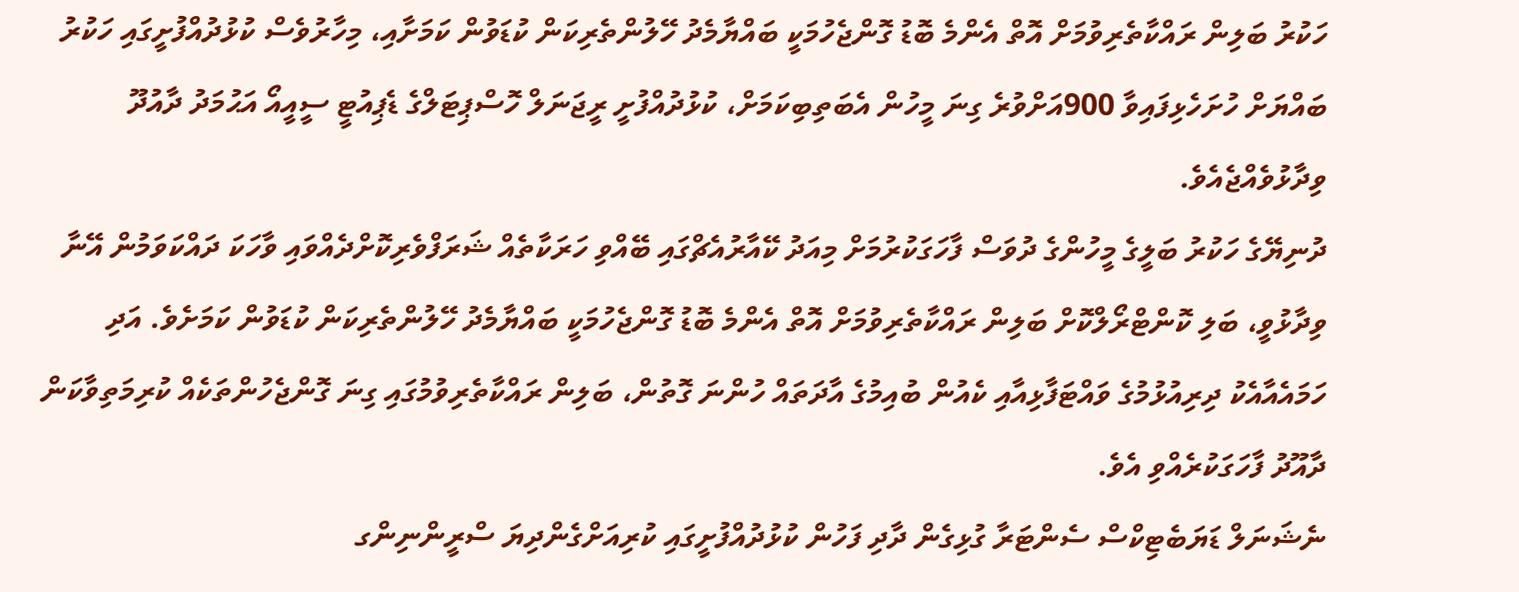ހަކުރު ބަލިން ރައްކާތެރިވުމަށް އޮތް އެންމެ ބޮޑު ގޮންޖެހުމަކީ ބައްޔާމެދު ހޭލުންތެރިކަން ކުޑަވުން ކަމަށާއި، މިހާރުވެސް ކުޅުދުއްފުށީގައި ހަކުރު ބައްޔަށް ހުށަހެޅިފައިވާ 900އަށްވުރެ ގިނަ މީހުން އެބަތިބިކަމަށް، ކުޅުދުއްފުށީ ރީޖަނަލް ހޮސްޕިޓަލްގެ ޑެޕިއުޓީ ސީއީއޯ އަޙުމަދު ދާއުދޫ ވިދާޅުވެއްޖެއެވެ.
ދުނިޔޭގެ ހަކުރު ބަލީގެ މީހުންގެ ދުވަސް ފާހަގަކުރުމަށް މިއަދު ކޭއާރުއެޗްގައި ބޭއްވި ހަރަކާތެއް ޝަރަފްވެރިކޮށްދެއްވައި ވާހަކަ ދައްކަވަމުން އޭނާ ވިދާޅުވީ، ބަލި ކޮންޓްރޯލްކޮށް ބަލިން ރައްކާތެރިވުމަށް އޮތް އެންމެ ބޮޑު ގޮންޖެހުމަކީ ބައްޔާމެދު ހޭލުންތެރިކަން ކުޑަވުން ކަމަށެވެ. އަދި ހަމައެއާއެކު ދިރިއުޅުމުގެ ވައްޓަފާޅިއާއި ކެއުން ބުއިމުގެ އާދަތައް ހުންނަ ގޮތުން، ބަލިން ރައްކާތެރިވުމުގައި ގިނަ ގޮންޖެހުންތަކެއް ކުރިމަތިވާކަން ދާއޫދު ފާހަގަކުރެއްވި އެވެ.
ނެޝަނަލް ޑަޔަބެޓިކްސް ސެންޓަރާ ގުޅިގެން ދާދި ފަހުން ކުޅުދުއްފުށީގައި ކުރިއަށްގެންދިޔަ ސްރީންނިންގ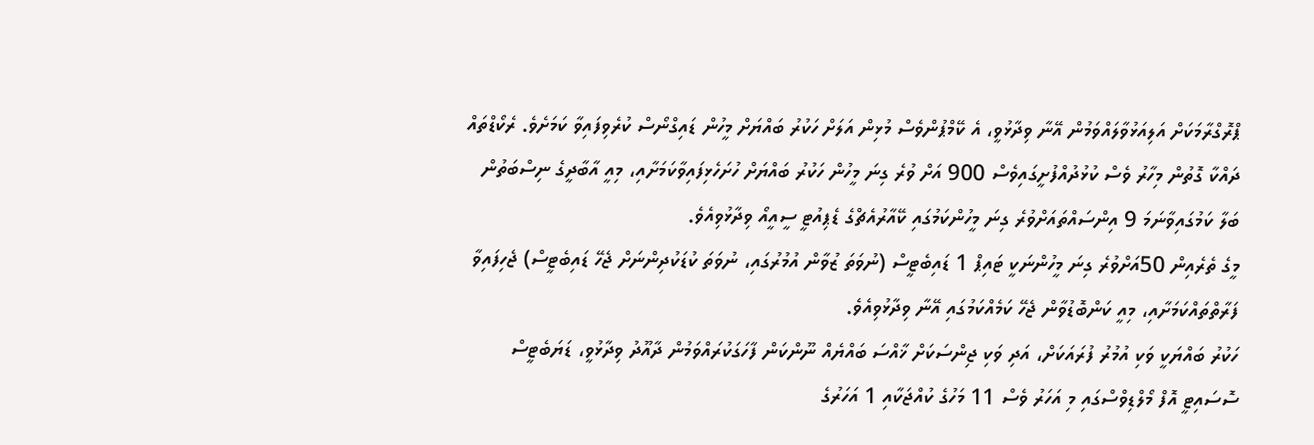ޕްރޮގްރާމަކަށް އަލިއަޅުވާލައްވަމުން އޭނާ ވިދާޅުވީ، އެ ކޭމްޕުންވެސް މުޅިން އަލަށް ހަކުރު ބައްޔަށް މީހުން ޑައިގްނޯސް ކުރެވިފައިވާ ކަމަށެވެ. ރެކޯޑްތައް ދައްކާ ގޮތުން މިހާރު ވެސް ކުޅުދުއްފުށީގައިވެސް 900 އަށް ވުރެ ގިނަ މީހުން ހަކުރު ބައްޔަށް ހުށަހެޅިފައިވާކަމަށާއި، މިއީ އާބާދީގެ ނިސްބަތުން ބަލާ ކަމުގައިވާނަމަ 9 އިންސައްތައަށްވުރެ ގިނަ މީހުންކަމުގައި ކޭއާރުއެޗްގެ ޑެޕިއުޓީ ސީއީއޯ ވިދާޅުވިއެވެ.
މީގެ ތެރެއިން 50އަށްވުރެ ގިނަ މީހުންނަކީ ޓައިޕް 1 ޑައިބެޓީސް (ނުވަތަ ޒުވާން އުމުރުގައި، ނުވަތަ ކުޑަކުދިންނަށް ޖެހޭ ޑައިބެޓީސް) ޖެހިފައިވާ ފަރާތްތައްކަމަށާއި، މިއީ ކަންބޮޑުވާން ޖެހޭ ކަމެއްކަމުގައި އޭނާ ވިދާޅުވިއެވެ.
ހަކުރު ބައްޔަކީ ވަކި އުމުރު ފުރައަކަށް، އަދި ވަކި ޖިންސަކަށް ޚާއްސަ ބައްޔެއް ނޫންކަން ފާހަގަކުރައްވަމުން ދާއޫދު ވިދާޅުވީ، ޑަޔަބެޓީސް ސޮސައިޓީ އޮފް މޯލްޑިވްސްގައި މި އަހަރު ވެސް 11 މަހުގެ ކުއްޖަކާއި 1 އަހަރުގެ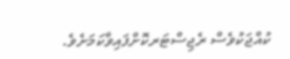ކުއްޖަކުވެސް ރެޖިސްޓަރކޮށްފައިވާކަމަށެވެ.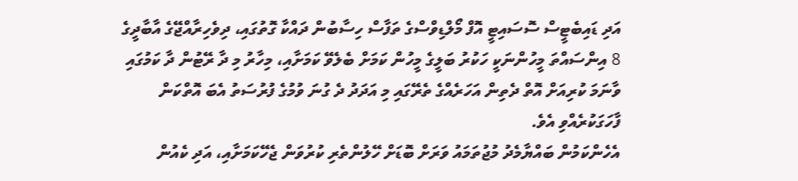އަދި ޑައިބެޓީސް ސޮސައިޓީ އޮފް މޯލްޑިވްސްގެ ތަފާސް ހިސާބުން ދައްކާ ގޮތުގައި، ދިވެހިރާއްޖޭގެ އާބާދީގެ 8 އިންސައްތަ މީހުންނަކީ ހަކުރު ބަލީގެ މީހުން ކަމަށް ބެލެވޭ ކަމަށާއި، މިހާރު މި ދާ ރޭޓުން ދާ ކަމުގައި ވާނަމަ ކުރިއަށް އޮތް ދެތިން އަހަރެއްގެ ތެރޭގައި މި އަދަދު ދެ ގުނަ ވުމުގެ ފުރުސަތު އެބަ އޮތްކަން ފާހަގަކުރެއްވި އެވެ.
އެހެންކަމުން ބައްޔާމެދު މުޖުތަމައު ވަރަށް ބޮޑަށް ހޭލުންތެރި ކުރުވަން ޖެހޭކަމަށާއި، އަދި ކެއުން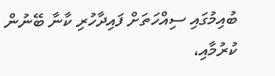ބުއިމުގައި ސިއްހަތަށް ފައިދާހުރި ކާނާ ބޭނުން ކުރުމާއި،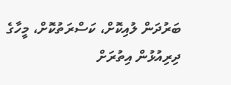ބަރުދަން ލުއިކޮށް، ކަސްރަތުކޮށް، މީހާގެ ދިރިއުޅުން އިތުރަށް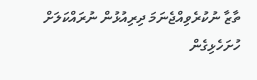ތާޒާ ނުކުރެވިއްޖެނަމަ ދިރިއުޅުން ނުރައްކަލަށް ހުށަހެޅިގެން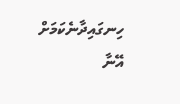ހިނގައިދާނެކަމަށް އޭނާ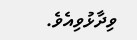ވިދާޅުވިއެވެ.